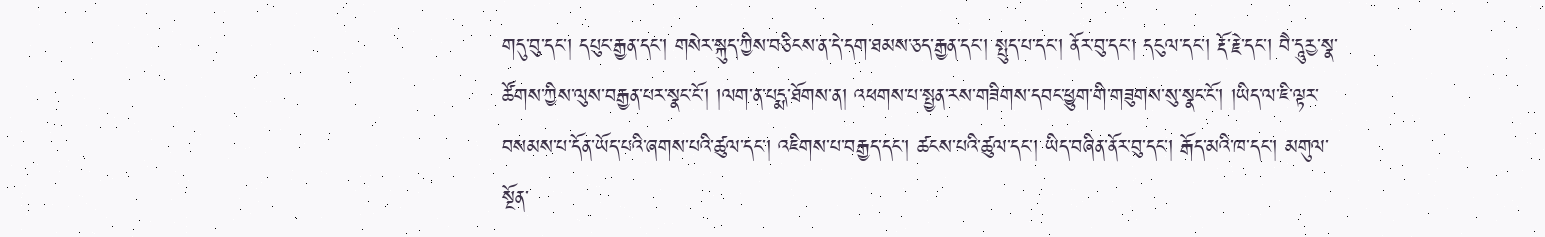གདུ་བུ་དང་། དཔུང་རྒྱན་དང་། གསེར་སྐུད་ཀྱིས་བཅིངས་ན་དེ་དག་ཐམས་ཅད་རྒྱན་དང་། སྤུད་པ་དང་། ནོར་བུ་དང་། དངུལ་དང་། རྡོ་རྗེ་དང་། བཻ་དཱུརྱ་སྣ་ཚོགས་ཀྱིས་ལུས་བརྒྱན་པར་སྣང་ངོ་། །ལག་ན་པདྨ་ཐོགས་ན། འཕགས་པ་སྤྱན་རས་གཟིགས་དབང་ཕྱུག་གི་གཟུགས་སུ་སྣང་ངོ་། །ཡིད་ལ་ཇི་ལྟར་བསམས་པ་དོན་ཡོད་པའི་ཞགས་པའི་ཚུལ་དང་། འཇིགས་པ་བརྒྱད་དང་། ཚངས་པའི་ཚུལ་དང་། ཡིད་བཞིན་ནོར་བུ་དང་། རྒོད་མའི་ཁ་དང་། མགུལ་སྔོན་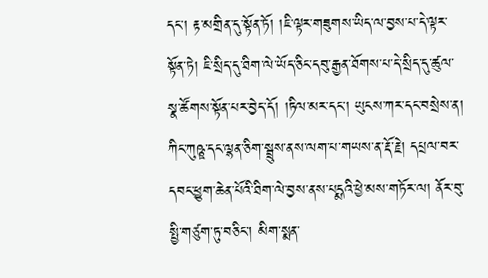དང་། རྟ་མགྲིན་དུ་སྟོན་ཏོ། །ཇི་ལྟར་གཟུགས་ཡིད་ལ་བྱས་པ་དེ་ལྟར་སྟོན་ཏེ། ཇི་སྲིད་དུ་ཐིག་ལེ་ཡོད་ཅིང་དབུ་རྒྱན་ཐོགས་པ་དེ་སྲིད་དུ་ཚུལ་སྣ་ཚོགས་སྟོན་པར་བྱེད་དོ། །ཏིལ་མར་དང་། ཡུངས་ཀར་དང་བསྲེས་ན། ཀིང་ཀུཥྛ་དང་ལྷན་ཅིག་སྦྲུས་ནས་ལག་པ་གཡས་ན་རྡོ་རྗེ། དཔྲལ་བར་དབང་ཕྱུག་ཆེན་པོའི་ཐིག་ལེ་བྱས་ནས་པདྨའི་ཕྱེ་མས་གཏོར་ལ། ནོར་བུ་སྤྱི་གཙུག་ཏུ་བཅིང་། མིག་སྨན་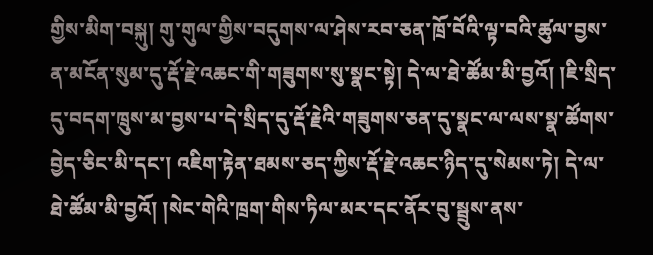གྱིས་མིག་བསྐུ། གུ་གུལ་གྱིས་བདུགས་ལ་ཤེས་རབ་ཅན་ཁྲོ་བོའི་ལྟ་བའི་ཚུལ་བྱས་ན་མངོན་སུམ་དུ་རྡོ་རྗེ་འཆང་གི་གཟུགས་སུ་སྣང་སྟེ། དེ་ལ་ཐེ་ཚོམ་མི་བྱའོ། །ཇི་སྲིད་དུ་བདག་ཁྲུས་མ་བྱས་པ་དེ་སྲིད་དུ་རྡོ་རྗེའི་གཟུགས་ཅན་དུ་སྣང་ལ་ལས་སྣ་ཚོགས་བྱེད་ཅིང་མི་དང་། འཇིག་རྟེན་ཐམས་ཅད་ཀྱིས་རྡོ་རྗེ་འཆང་ཉིད་དུ་སེམས་ཏེ། དེ་ལ་ཐེ་ཚོམ་མི་བྱའོ། །སེང་གེའི་ཁྲག་གིས་ཏིལ་མར་དང་ནོར་བུ་སྦྲུས་ནས་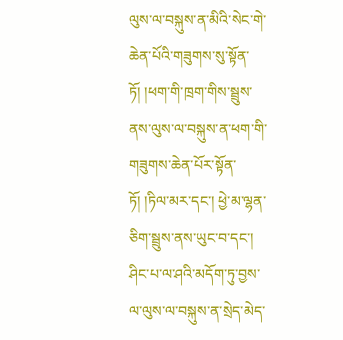ལུས་ལ་བསྐུས་ན་མིའི་སེང་གེ་ཆེན་པོའི་གཟུགས་སུ་སྟོན་ཏོ། །ཕག་གི་ཁྲག་གིས་སྦྲུས་ནས་ལུས་ལ་བསྐུས་ན་ཕག་གི་གཟུགས་ཆེན་པོར་སྟོན་ཏོ། །ཏིལ་མར་དང་། ཕྱེ་མ་ལྷན་ཅིག་སྦྲུས་ནས་ཡུང་བ་དང་། ཤིང་པ་ལ་ཤའི་མདོག་ཏུ་བྱས་ལ་ལུས་ལ་བསྐུས་ན་སྲེད་མེད་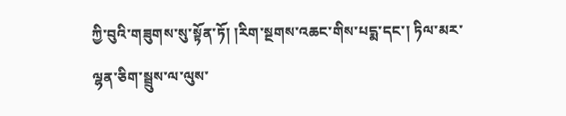ཀྱི་བུའི་གཟུགས་སུ་སྟོན་ཏོ། །རིག་སྔགས་འཆང་གིས་པདྨ་དང་། ཏིལ་མར་ལྷན་ཅིག་སྦྲུས་ལ་ལུས་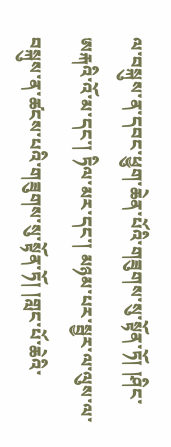ལ་བསྐུས་ན་དབང་ཕྱུག་ཆེན་པོའི་གཟུགས་སུ་སྟོན་ཏོ། །ཤིང་ཨརྐའི་འོ་མ་དང་། ཏིལ་མར་དང་། མཉམ་པར་སྦྱར་ལ་ལུས་ལ་བསྐུས་ན་ཚངས་པའི་གཟུགས་སུ་སྟོན་ཏོ། །གླང་པོ་ཆེའི་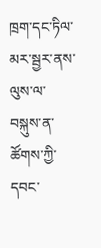ཁྲག་དང་ཏིལ་མར་སྦྱར་ནས་ལུས་ལ་བསྐུས་ན་ཚོགས་ཀྱི་དབང་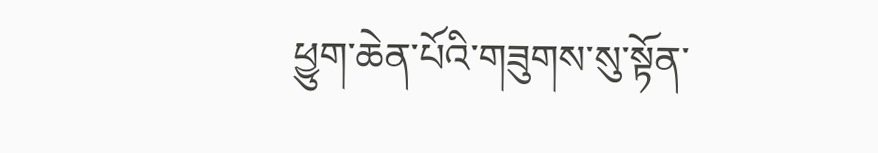ཕྱུག་ཆེན་པོའི་གཟུགས་སུ་སྟོན་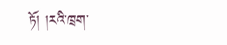ཏོ། །རའི་ཁྲག་